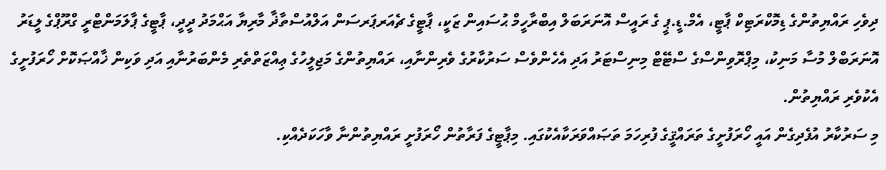ދިވެހި ރައްޔިތުންގެ ޑިމޮކްރަޓިކް ޕާޓީ، އެމް.ޑީ.ޕީ ގެ ރައީސް އޮނަރަބަލް އިބްރާހީމް ޙުސައިން ޒަކީ، ޕާޓީގެ ޗެއަރޕަރސަން އަލްއުސްތާޛާ މާރިޔާ އަޙްމަދު ދީދީ، ޕާޓީގެ ޕާލަމަންޓްރީ ގްރޫޕްގެ ލީޑަރު އޮނަރަބްލް މުސާ މަނިކު، މިޕްރޮވިންސްގެ ސްޓޭޓް މިނިސްޓަރު އަދި އެހެންވެސް ސަރުކާރުގެ ވެރިންނާއި، ރައްޔިތުންގެ މަޖިލީހުގެ ޢިއްޒަތްތެރި މެންބަރުނާއި އަދި ވަކިން ޚާއްޞަކޮށް ހޯރަފުށީގެ އެކުވެރި ރައްޔިތުން.
މި ސަރުކާރު އުފެދިގެން އައީ ހޯރަފުށީގެ ތަރައްޤީގެ ފުރިހަމަ ތަޞައްވަރަކާއެކުގައި. މިޕާޓީގެ ފަރާތުން ހޯރަފުށީ ރައްޔިތުންނާ ވާހަކަދެއްކި.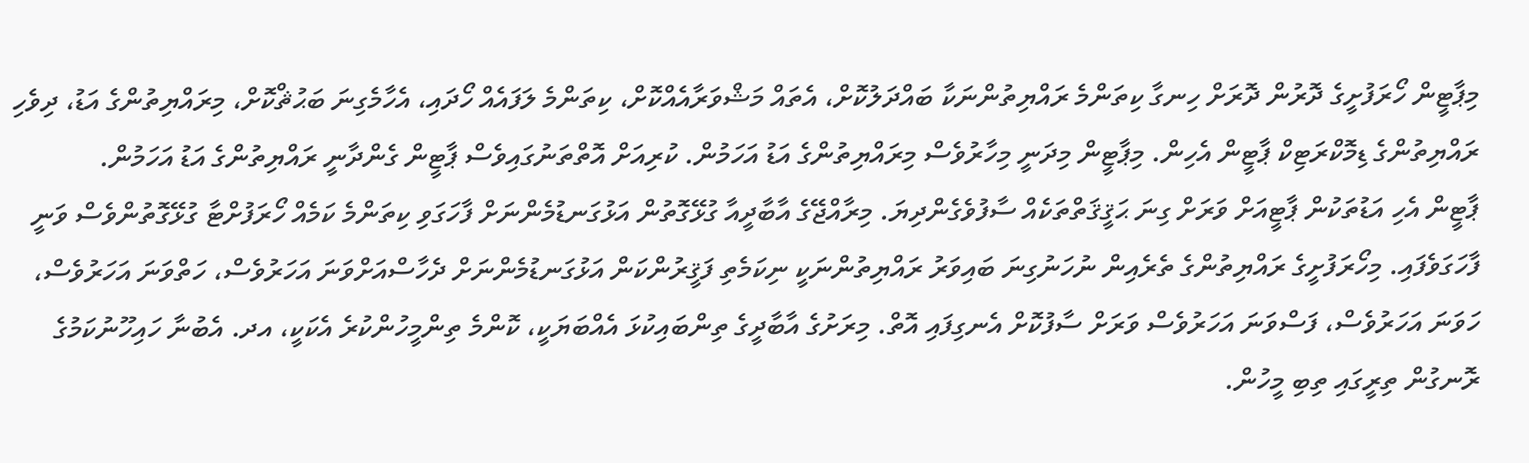މިޕާޓީން ހޯރަފުށީގެ ދޮރުން ދޮރަށް ހިނގާ ކިތަންމެ ރައްޔިތުންނަކާ ބައްދަލުކޮށް، އެތައް މަޝްވަރާއެއްކޮށް، ކިތަންމެ ލަފައެއް ހޯދައި، އެހާމެގިނަ ބަޙުޘްކޮށް، މިރައްޔިތުންގެ އަޑު، ދިވެހި ރައްޔިތުންގެ ޑިމޮކްރަޓިކް ޕާޓީން އެހިން. މިޕާޓީން މިދަނީ މިހާރުވެސް މިރައްޔިތުންގެ އަޑު އަހަމުން. ކުރިއަށް އޮތްތަނުގައިވެސް ޕާޓީން ގެންދާނީ ރައްޔިތުންގެ އަޑު އަހަމުން.
ޕާޓީން އެހި އަޑުތަކުން ޕާޓީއަށް ވަރަށް ގިނަ ޙަޤީޤަތްތަކެއް ސާފުވެގެންދިޔަ. މިރާއްޖޭގެ އާބާދީއާ ގުޅޭގޮތުން އަޅުގަނޑުމެންނަށް ފާހަގަވި ކިތަންމެ ކަމެއް ހޯރަފުށްޓާ ގުޅޭގޮތުންވެސް ވަނީ ފާހަގަވެފައި. މިހޯރަފުށީގެ ރައްޔިތުންގެ ތެރެއިން ނުހަނުގިނަ ބައިވަރު ރައްޔިތުންނަކީ ނިކަމެތި ފަޤީރުންކަން އަޅުގަނޑުމެންނަށް ދެހާސްއަށްވަނަ އަހަރުވެސް، ހަތްވަނަ އަހަރުވެސް، ހަވަނަ އަހަރުވެސް، ފަސްވަނަ އަހަރުވެސް ވަރަށް ސާފުކޮށް އެނގިފައި އޮތް. މިރަށުގެ އާބާދީގެ ތިންބައިކުޅަ އެއްބަޔަކީ، ކޮންމެ ތިންމީހުންކުރެ އެކަކީ، އދ. އެބުނާ ހައިހޫނުކަމުގެ ރޮނގުން ތިރީގައި ތިބި މީހުން.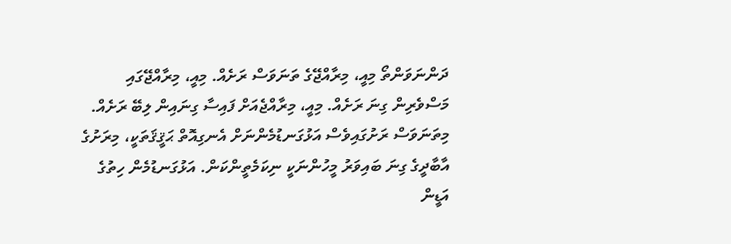ދަންނަވަންތޯ މިއީ، މިރާއްޖޭގެ ތަނަވަސް ރަށެއް. މިއީ، މިރާއްޖޭގައި މަސްވެރިން ގިނަ ރަށެއް. މިއީ، މިރާއްޖެއަށް ފައިސާ ގިނައިން ލިބޭ ރަށެއް. މިތަނަވަސް ރަށުގައިވެސް އަޅުގަނޑުމެންނަށް އެނގިއޮތް ޙަޤީޤަތަކީ، މިރަށުގެ އާބާދީގެ ގިނަ ބައިވަރު މީހުންނަކީ ނިކަމެތީންކަން. އަޅުގަނޑުމެން ހިތުގެ އަޑީން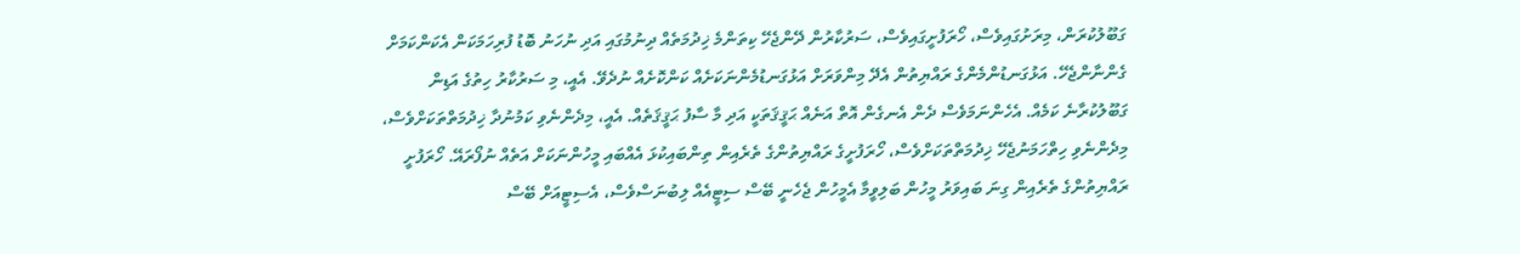ގަބޫލުކުރަން، މިރަށުގައިވެސް، ހޯރަފުށީގައިވެސް، ސަރުކާރުން ދޭންޖެހޭ ކިތަންމެ ޚިދުމަތެއް ދިނުމުގައި އަދި ނުހަނު ބޮޑު ފުރިހަމަކަން އެކަންކަމަށް ގެންނާންޖެހޭ. އަޅުގަނޑުންމެންގެ ރައްޔިތުން އެދޭ މިންވަރަށް އަޅުގަނޑުމެންނަކަށެއް ކަންކޮށެއް ނުދެވޭ. އެއީ، މި ސަރުކާރު ހިތުގެ އަޑިން ގަބޫލުކުރާނެ ކަމެއް. އެހެންނަމަވެސް ދެން އެނގެން އޮތް އަނެއް ޙަޤީޤަތަކީ އަދި މާ ސާފު ޙަޤީޤަތެއް. އެއީ، މިދެންނެވި ކަމުނުދާ ޚިދުމަތްތަކަށްވެސް، މިދެންނެވި ހިތްހަމަނުޖެހޭ ޚިދުމަތްތަކަށްވެސް، ހޯރަފުށީގެ ރައްޔިތުންގެ ތެރެއިން ތިންބައިކުޅަ އެއްބައި މީހުންނަކަށް އަތެއް ނުފޯރައޭ. ހޯރަފުށީ ރައްޔިތުންގެ ތެރެއިން ގިނަ ބައިވަރު މީހުން ބަލިވީމާ އެމީހުން ޖެހެނީ ބޭސް ސިޓީއެއް ލިބުނަސްވެސް، އެސިޓީއަށް ބޭސް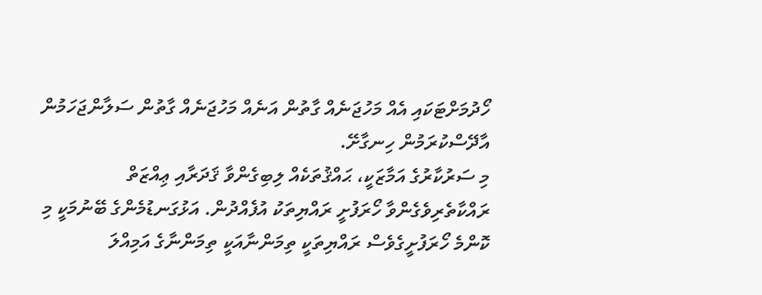ހޯދުމަށްޓަކައި އެއް މަހުޖަނެއް ގާތުން އަނެއް މަހުޖަނެއް ގާތުން ސަލާންޖަހަމުން އާދޭސްކުރަމުން ހިނގާށޭ.
މި ސަރުކާރުގެ އަމާޒަކީ، ޙައްޤުތަކެއް ލިބިގެންވާ ޤަދަރާއި ޢިއްޒަތް ރައްކާތެރިވެގެންވާ ހޯރަފުށީ ރައްޔިތަކު އުފެއްދުން. އަޅުގަނޑުމެންގެ ބޭނުމަކީ މި ކޮންމެ ހޯރަފުށީގެވެސް ރައްޔިތަކީ ތިމަންނާއަކީ ތިމަންނާގެ އަމިއްލަ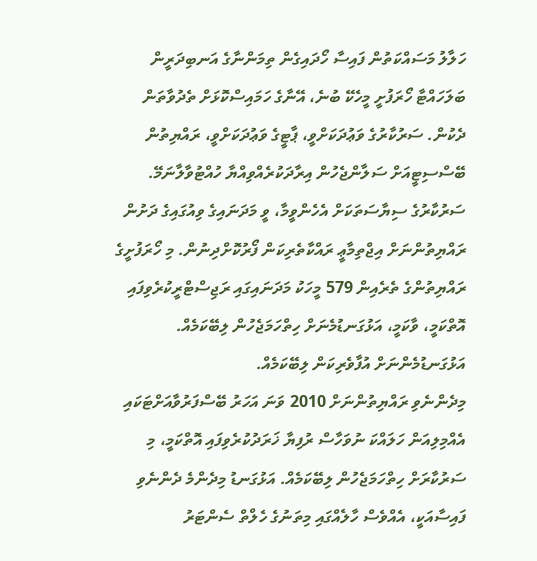ހަލާލު މަސައްކަތުން ފައިސާ ހޯދައިގެން ތިމަންނާގެ އަނބިދަރީން ބަލަހައްޓާ ހޯރަފުށީ މީހެކޭ ބުނެ، އޭނާގެ ހަމައިސްކޮޅަށް ތެދުވާތަން ދެކުން. ސަރުކާރުގެ ވަޢުދަކަށްވީ، ޕާޓީގެ ވަޢުދަކަށްވީ، ރައްޔިތުން ބޭސްސިޓީއަށް ސަލާންޖެހުން އިރާދަކުރެއްވިއްޔާ ހުއްޓުވާލާނަމޭ. ސަރުކާރުގެ ސިޔާސަތަކަށް އެހެންވީމާ، ވީ މަދަނައިގެ ވިއުގައިގެ ދަށުން ރައްޔިތުންނަށް އިޖްތިމާޢީ ރައްކާތެރިކަން ފޯރުކޮށްދިނުން. މި ހޯރަފުށީގެ ރައްޔިތުންގެ ތެރެއިން 579 މީހަކު މަދަނައިގައި ރަޖިސްޓްރީކުރެވިފައި އޮތްކަމީ، ވާކަމީ، އަޅުގަނޑުމެނަށް ހިތްހަމަޖެހުން ލިބޭކަމެއް. އަޅުގަނޑުމެންނަށް އުފާވެރިކަން ލިބޭކަމެއް.
މިދެންނެވި ރައްޔިތުންނަށް 2010 ވަނަ އަހަރު ބޭސްފަރުވާއަށްޓަކައި އެއްމިލިއަން ހަލައްކަ ނުވަހާސް ރުފިޔާ ޚަރަދުކުރެވިފައި އޮތްކަމީ، މި ސަރުކާރަށް ހިތްހަމަޖެހުން ލިބޭކަމެއް. އަޅުގަނޑު މިދެންމެ ދެންނެވި ފައިސާއަކީ، އެއްވެސް ހާލެއްގައި މިތަނުގެ ހެލްތް ސެންޓަރު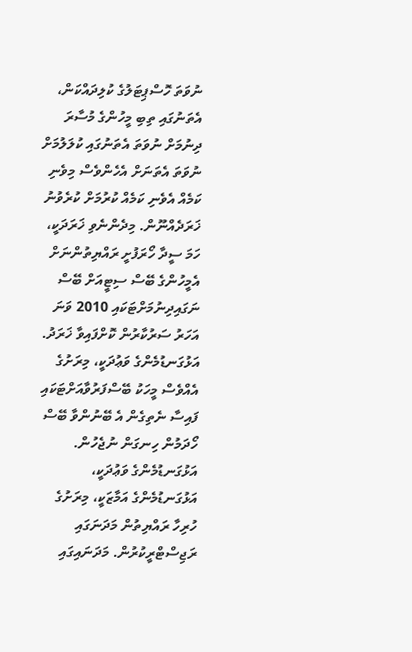ނުވަތަ ހޮސްޕިޓަލުގެ ކުލިދައްކަން، އެތަނުގައި ތިބި މީހުންގެ މުސާރަ ދިނުމަށް ނުވަތަ އެތަނުގައި ކުލަލުމަށް ނުވަތަ އެތަނަށް އެހެންވެސް މިވެނި ކަމެއް އެވެނި ކަމެއް ކުރުމަށް ކުރެވުނު ޚަރަދެއްނޫން. މިދެންނެވި ޚަރަދަކީ، ހަމަ ސީދާ ހޯރަފުށީ ރައްޔިތުންނަށް އެމީހުންގެ ބޭސް ސިޓީއަށް ބޭސް ނަގައިދިނުމަށްޓަކައި 2010 ވަނަ އަހަރު ސަރުކާރުން ކޮށްފައިވާ ޚަރަދު. އަޅުގަނޑުމެންގެ ވަޢުދަކީ، މިރަށުގެ އެއްވެސް މީހަކު ބޭސްފަރުވާއަށްޓަކައި ފައިސާ ނެތިގެން އެ ބޭނުންވާ ބޭސް ހޯދަމުން ހިނގަން ނުޖެހުން. އަޅުގަނޑުމެންގެ ވަޢުދަކީ، އަޅުގަނޑުމެންގެ އަމާޒަކީ، މިރަށުގެ ހުރިހާ ރައްޔިތުން މަދަނަގައި ރަޖިސްޓްރީކުރުން. މަދަނައިގައި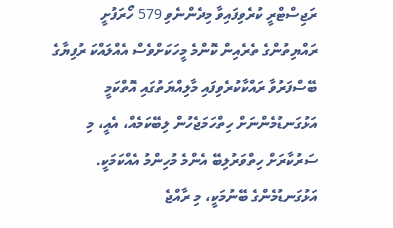ރަޖިސްޓްރީ ކުރެވިފައިވާ މިދެންނެވި 579 ހޯރަފުށީ ރައްޔިތުންގެ ތެރެއިން ކޮންމެ މީހަކަށްވެސް އެއްލައްކަ ރުފިޔާގެ ބޭސްފަރުވާ ރައްކާކުރެވިފައި މާލިއްޔަތުގައި އޮތްކަމީ އަޅުގަނޑުމެންނަށް ހިތްހަމަޖެހުން ލިބޭކަމެއް، އެއީ، މި ސަރުކާރަށް ހިތްވަރުލިބޭ އެންމެ މުހިންމު އެއްކަމަކީ.
އަޅުގަނޑުމެންގެ ބޭނުމަކީ، މި ރާއްޖެ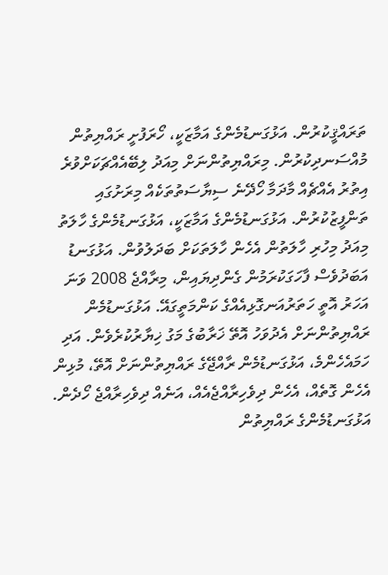ތަރައްޤީކުރުން. އަޅުގަނޑުމެންގެ އަމާޒަކީ، ހޯރަފުށީ ރައްޔިތުން މުއްސަނދިކުރުން. މިރައްޔިތުންނަށް މިއަދު ލިބޭއެއްޗަކަށްވުރެ އިތުރު އެއްޗެއް މާދަމާ ހޯދޭނެ ސިޔާސަތުތަކެއް މިރަށުގައި ތަންފީޒުކުރުން. އަޅުގަނޑުމެންގެ އަމާޒަކީ، އަޅުގަނޑުމެންގެ ހާލަތު މިއަދު މިހުރި ހާލަތުން އެހެން ހާލަތަކަށް ބަދަލުވުން. އަޅުގަނޑު އަބަދުވެސް ފާހަގަކުރަމުން ގެންދިޔައިން، މިރާއްޖެ 2008 ވަނަ އަހަރު އޮތީ ހަތަރުއަނގޮޅިއެއްގެ ކަންމަތީގައޭ. އަޅުގަނޑުމެން ރައްޔިތުންނަށް އެދުވަހު އޮތޭ ޚަރާބުގެ މަގު ޚިޔާރުކުރެވެން. އަދި ހަމައެހެންމެ، އަޅުގަނޑުމެން ރާއްޖޭގެ ރައްޔިތުންނަށް އޮތޭ، މުޅިން އެހެން ގޮތެއް، އެހެން ދިވެހިރާއްޖެއެއް، އަނެއް ދިވެހިރާއްޖެ ހޯދެން. އަޅުގަނޑުމެންގެ ރައްޔިތުން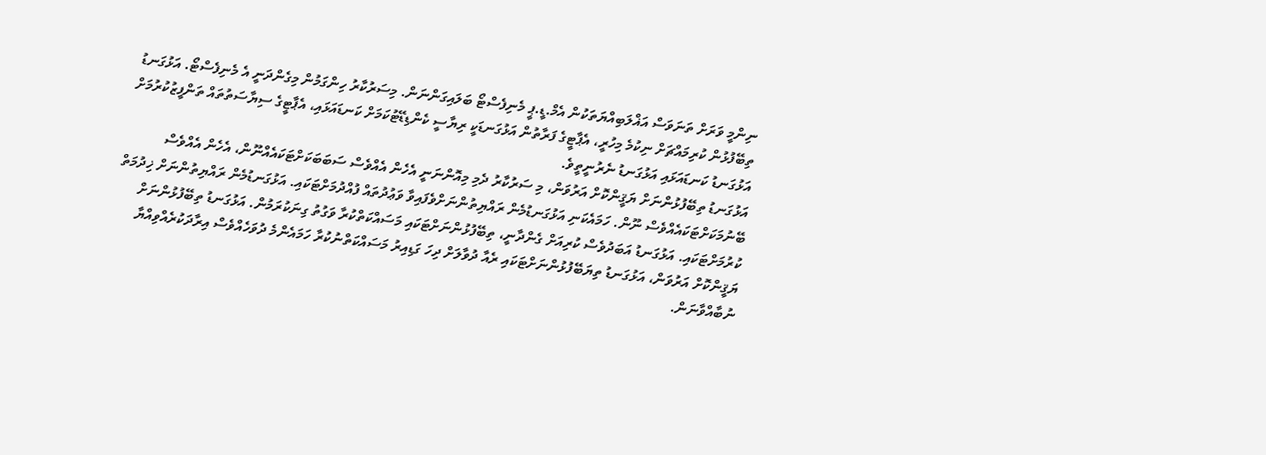ނިންމީ ވަރަށް ތަނަވަސް އަޣްލަބިއްޔަތަކުން އެމް.ޑީ.ޕީ މެނިފެސްޓޯ ބަލައިގަންނަން. މިސަރުކާރު ހިންގަމުން މިގެންދަނީ އެ މެނިފެސްޓޯ. އަޅުގަނޑު ތިބޭފުޅުން ކުރިމައްޗަށް ނިކުމެ މިހުރީ، އެޕާޓީގެ ފަރާތުން އަޅުގަނޑަކީ ރިޔާސީ ކެންޑިޑޭޓުކަމަށް ކަނޑައަޅައި، އެޕާޓީގެ ސިޔާސަތުތައް ތަންފީޒުކުރުމަށް އަޅުގަނޑު ކަނޑައަޅައި އަޅުގަނޑު ނެރުނީތީވެ.
އަޅުގަނޑު ތިބޭފުޅުންނަށް ޔަޤީންކޮށް އަރުވަން، މި ސަރުކާރު ދެމި މިއޮންނަނީ އެހެން އެއްވެސް ސަބަބަކަށްޓަކައެއްނޫން، އެހެން އެއްވެސް ބޭނުމަކަށްޓަކައެއްވެސް ނޫން. ހަމައެކަނި އަޅުގަނޑުމެން ރައްޔިތުންނަށްވެފައިވާ ވަޢުދުތައް ފުއްދުމަށްޓަކައި. އަޅުގަނޑުމެން ރައްޔިތުންނަށް ޚިދުމަތް ކުރުމަށްޓަކައި. އަޅުގަނޑު އަބަދުވެސް ކުރިއަށް ގެންދާނީ، ތިބޭފުޅުންނަށްޓަކައި މަސައްކަތްކުރާ ވަގުތު ގިނަކުރަމުން. އަޅުގަނޑު ތިބޭފުޅުންނަށް ޔަޤީންކޮށް އަރުވަން، އަޅުގަނޑު ތިޔަބޭފުޅުންނަށްޓަކައި ރެއާ ދުވާލަށް ދިހަ ގަޑިއިރު މަސައްކަތްނުކުރާ ހަމައެންމެ ދުވަހެއްވެސް އިރާދަކުރެއްވިއްޔާ ނުބާއްވާނަން.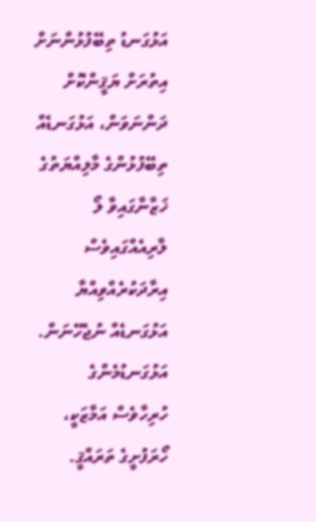އަޅުގަނޑު ތިބޭފުޅުންނަށް އިތުރަށް ޔަޤީންކޮށް ދަންނަވަން، އަޅުގަނޑެއް ތިބޭފުޅުންގެ މާލިއްޔަތުގެ ޚަޒާނާގައިވާ ލޯ ލާރިއެއްގައިވެސް އިރާދަކުރެއްވިއްޔާ އަޅުގަނޑެއް ނުޖެހޭނަން.
އަޅުގަނޑުމެންގެ ހުރިހާވެސް އަމާޒަކީ، ހޯރަފުށީގެ ތަރައްޤީ.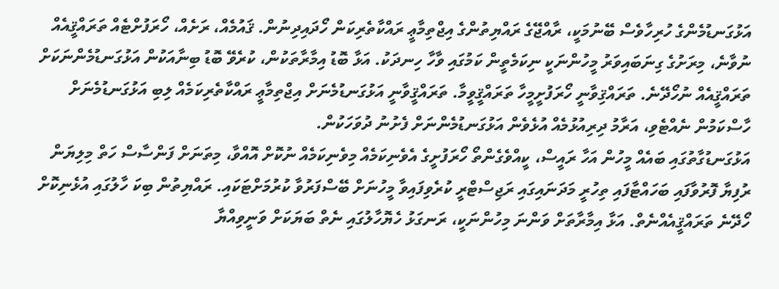އަޅުގަނޑުމެންގެ ހުރިހާވެސް ބޭނުމަކީ، ރާއްޖޭގެ ރައްޔިތުންގެ އިޖްތިމާޢީ ރައްކާތެރިކަން ހޯދައިދިނުން. ޤައުމެއް، ރަށެއް، ހޯރަފުށްޓެއް ތަރައްޤީއެއް ނުވާނެ، މިރަށުގެ ގިނަބައިވަރު މީހުންނަކީ ނިކަމެތީން ކަމުގައި ވާހާ ހިނދަކު. އަޅާ ބޮޑު އިމާރާތަކުން، ކުރެވޭ ބޮޑު ބިނާއަކުން އަޅުގަނޑުމެންނަކަށް ތަރައްޤީއެއް ނުހޯދޭނެ. ތަރައްޤިވާނީ ހޯރަފުށީމީހާ ތަރައްޤީވީމާ. ތަރައްޤީވާނީ އަޅުގަނޑުމެނަށް އިޖްތިމާޢީ ރައްކާތެރިކަމެއް ލިބި އަޅުގަނޑުމެނަށް ހާސްކަމުން ނެއްޓެވި، އަރާމު ދިރިއުޅުމެއް އުޅެވެން އަޅުގަނޑުމެންނަށް ފެށުނު ދުވަހަކުން.
އަޅުގަނޑުގާތުގައި ބައެއް މީހުން އަހާ ރައީސް، ކީއްވެގެންތޯ ހޯރަފުށީގެ އެވެނިކަމެއް މިވެނިކަމެއް ނުކޮށް އޮއްވާ، މިތަނަށް ފަންސާސް ހަތް މިލިޔަން ރުފިޔާ ފޮރުވާފައި ބަހައްޓާފައި ތިހުރީ މަދަނައިގައި ރަޖިސްޓްރީ ކުރެވިފައިވާ މީހުނަށް ބޭސްފަރުވާ ކުރުމަށްޓަކައި. ރައްޔިތުން ބިކަ ހާލުގައި އުޅެނިކޮށް ހޯދޭނެ ތަރައްޤީއެއްނެތް. އަޅާ އިމާރާތަށް ވަންނަ މިހުންނަކީ، ރަނގަޅު ހެޔޮހާލުގައި ނެތް ބަޔަކަށް ވަނީވިއްޔާ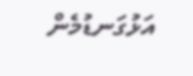އަޅުގަނޑުމެން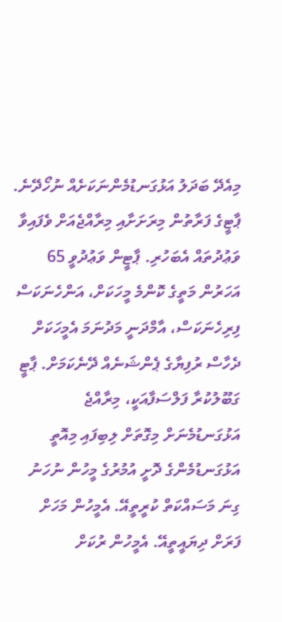މިއެދޭ ބަދަލު އަޅުގަނޑުމެންނަކަށެއް ނުހޯދޭނެ. ޕާޓީގެ ފަރާތުން މިރަށަށާއި މިރާއްޖެއަށް ވެފައިވާ ވަޢުދުތައް އެބަހުރި. ޕާޓީން ވަޢުދުވީ 65 އަހަރުން މަތީގެ ކޮންމެ މީހަކަށް، އަންހެނަކަސް ފިރިހެނަކަސް، އާމްދަނީ މަދުނަމަ އެމީހަކަށް ދެހާސް ރުފިޔާގެ ޕެންޝަނެއް ދޭނެކަމަށް. ޕާޓީ ގަބޫލުކުރާ ފަލްސަފާއަކީ، މިރާއްޖެ އަޅުގަނޑުމެނަށް މިގޮތަށް ލިބިފައި މިއޮތީ އަޅުގަނޑުމެންގެ ދޮށީ އުމުރުގެ މީހުން ނުހަނު ގިނަ މަސައްކަތް ކުރީތީއޭ. އެމީހުން މަހަށް ފަރަށް ދިޔައީތީއޭ. އެމީހުން ރުކަށް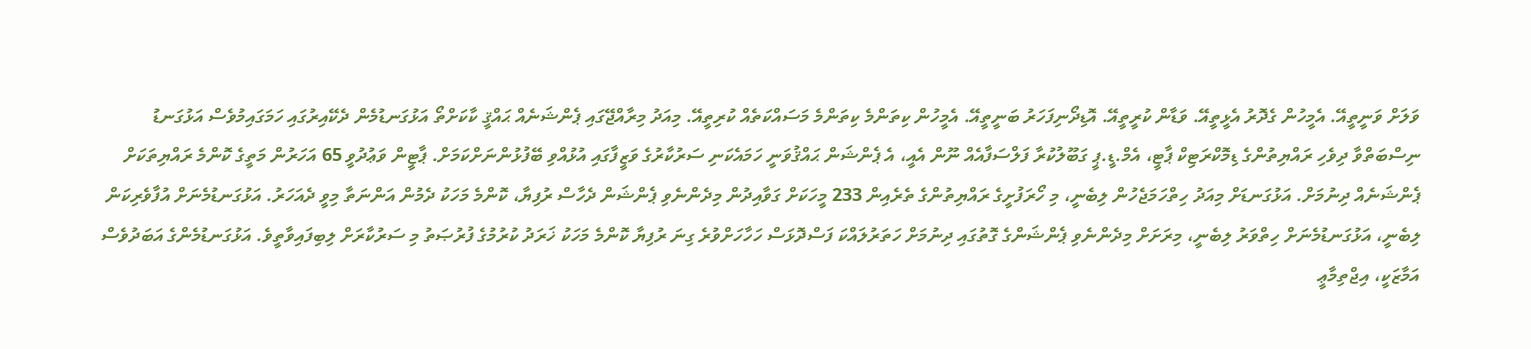ވަލަށް ވަނީތީއޭ. އެމީހުން ގެދޮރު އެޅީތީއޭ. ވަޑާން ކުރީތީއޭ. އޮޑިދޯނިފަހަރު ބަނީތީއޭ. އެމީހުން ކިތަންމެ ކިތަންމެ މަސައްކަތެއް ކުރިތީއޭ. މިއަދު މިރާއްޖޭގައި ޕެންޝަނެއް ޙައްޤީ ކާކަށްތޯ އަޅުގަނޑުމެން ދެކޭއިރުގައި ހަމަގައިމުވެސް އަޅުގަނޑު ނިސްބަތްވާ ދިވެހި ރައްޔިތުންގެ ޑިމޮކްރަޓިކް ޕާޓީ، އެމް.ޑީ.ޕީ ގަބޫލުކުރާ ފަލްސަފާއެއް ނޫން އެއީ، އެ ޕެންޝަން ޙައްޤުވަނީ ހަމައެކަނި ސަރުކާރުގެ ވަޒީފާގައި އުޅުއްވި ބޭފުޅުންނަށްކަމަށް. ޕާޓީން ވަޢުދުވީ 65 އަހަރުން މަތީގެ ކޮންމެ ރައްޔިތަކަށް ޕެންޝަނެއް ދިނުމަށް. އަޅުގަނޑަށް މިއަދު ހިތްހަމަޖެހުން ލިބެނީ، މި ހޯރަފުށީގެ ރައްޔިތުންގެ ތެރެއިން 233 މީހަކަށް ގަވާއިދުން މިދެންނެވި ޕެންޝަން ދެހާސް ރުފިޔާ، ކޮންމެ މަހަކު ދެމުން އަންނަތާ މިވީ ދެއަހަރު. އަޅުގަނޑުމެނަށް އުފާވެރިކަން ލިބެނީ، އަޅުގަނޑުމެނަށް ހިތްވަރު ލިބެނީ، މިރަށަށް މިދެންނެވި ޕެންޝަންގެ ގޮތުގައި ދިނުމަށް ހަތަރުލައްކަ ފަސްދޮޅަސް ހަހާހަށްވުރެ ގިނަ ރުފިޔާ ކޮންމެ މަހަކު ޚަރަދު ކުރުމުގެ ފުރުޞަތު މި ސަރުކާރަށް ލިބިފައިވާތީވެ. އަޅުގަނޑުމެންގެ އަބަދުވެސް އަމާޒަކީ، އިޖްތިމާޢީ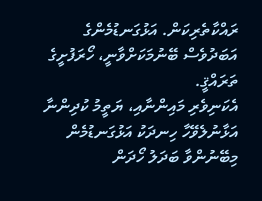ރައްކާތެރިކަން. އަޅުގަނޑުމެންގެ އަބަދުވެސް ބޭނުމަކަށްވާނީ، ހޯރަފުށީގެ ތަރައްޤީ.
އެކަނިވެރި މައިންނާއި، ޔަތީމު ކުދިންނާ އަޅާނުލެވޭހާ ހިނދަކު އަޅުގަނޑުމެން މިބޭނުންވާ ބަދަލު ހޯދަން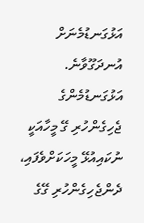އަޅުގަނޑުމެނަށް އުނދަގޫވާނެ. އަޅުގަނޑުމެންގެ ޖެހިގެންހުރި ގޭ މީހާއަކީ ނުކައިއުޅޭ މީހަކަށްވެފައި، ދެންޖެހިގެންހުރި ގޭގެ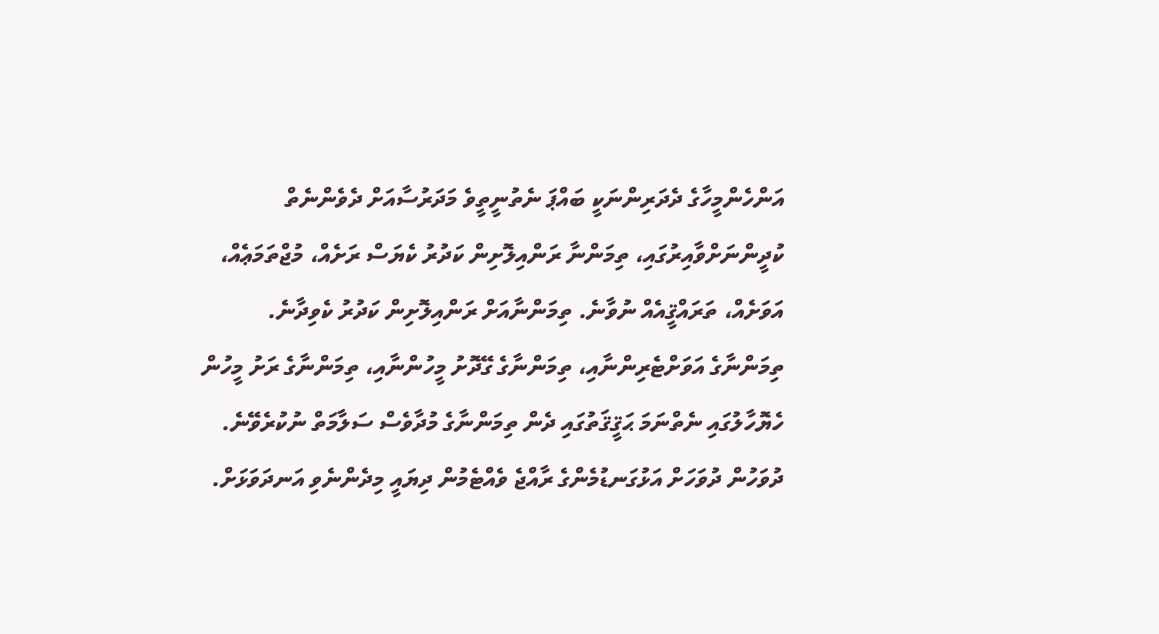އަންހެންމީހާގެ ދެދަރިންނަކީ ބައްޕަ ނެތުނީތީވެ މަދަރުސާއަށް ދެވެންނެތް ކުދީންނަށްވާއިރުގައި، ތިމަންނާ ރަންއިލޮށިން ކަދުރު ކެޔަސް ރަށެއް، މުޖްތަމަޢެއް، އަވަށެއް، ތަރައްޤީއެއް ނުވާނެ. ތިމަންނާއަށް ރަންއިލޮށިން ކަދުރު ކެވިދާނެ. ތިމަންނާގެ އަވަށްޓެރިންނާއި، ތިމަންނާގެ ގޭދޮށު މީހުންނާއި، ތިމަންނާގެ ރަށު މީހުން ހެޔޮހާލުގައި ނެތްނަމަ ޙަޤީޤަތުގައި ދެން ތިމަންނާގެ މުދާވެސް ސަލާމަތް ނުކުރެވޭނެ. ދުވަހުން ދުވަހަށް އަޅުގަނޑުމެންގެ ރާއްޖެ ވެއްޓެމުން ދިޔައީ މިދެންނެވި އަނދަވަޅަށް.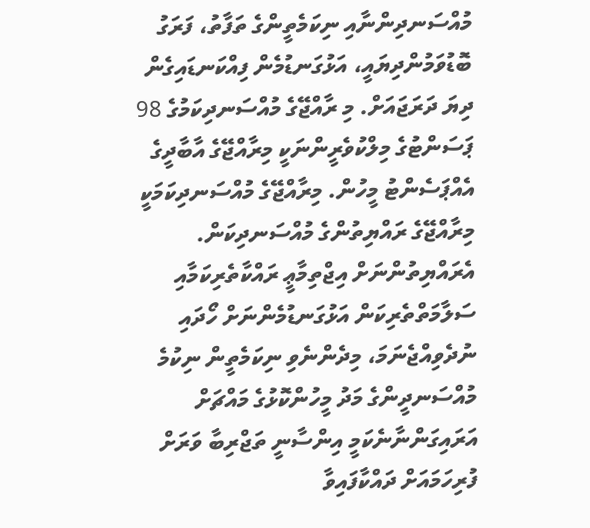މުއްސަނދިންނާއި ނިކަމެތީންގެ ތަފާތު، ފަރަގު ބޮޑުވަމުންދިޔައީ، އަޅުގަނޑުމެން ފިއްކަނޑައިގެން ދިޔަ ދަރަޖައަށް. މި ރާއްޖޭގެ މުއްސަނދިކަމުގެ 98 ޕަސަންޓުގެ މިލްކުވެރީންނަކީ މިރާއްޖޭގެ އާބާދީގެ އެއްޕަސެންޓު މީހުން. މިރާއްޖޭގެ މުއްސަނދިކަމަކީ މިރާއްޖޭގެ ރައްޔިތުންގެ މުއްސަނދިކަން. އެރައްޔިތުންނަށް އިޖްތިމާޢީ ރައްކާތެރިކަމާއި ސަލާމަތްތެރިކަން އަޅުގަނޑުމެންނަށް ހޯދައި ނުދެވިއްޖެނަމަ، މިދެންނެވި ނިކަމެތީން ނިކުމެ މުއްސަނދީންގެ މަދު މީހުންކޮޅުގެ މައްޗަށް އަރައިގަންނާނެކަމީ އިންސާނީ ތަޖްރިބާ ވަރަށް ފުރިހަމައަށް ދައްކާފައިވާ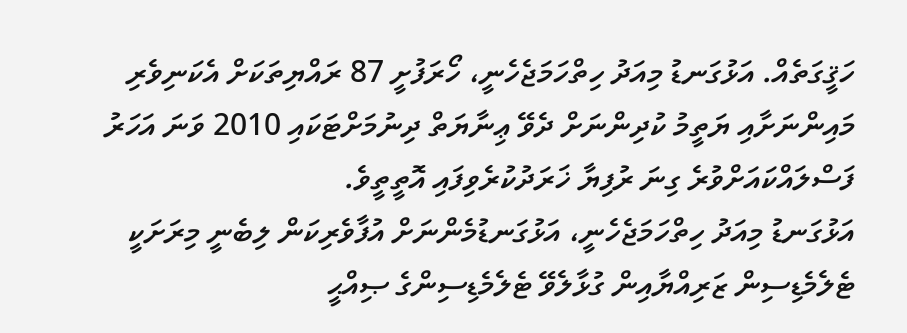ހަޤީގަތެއް. އަޅުގަނޑު މިއަދު ހިތްހަމަޖެހެނީ، ހޯރަފުށީ 87 ރައްޔިތަކަށް އެކަނިވެރި މައިންނަށާއި ޔަތީމު ކުދިންނަށް ދެވޭ ޢިނާޔަތް ދިނުމަށްޓަކައި 2010 ވަނަ އަހަރު ފަސްލައްކައަށްވުރެ ގިނަ ރުފިޔާ ޚަރަދުކުރެވިފައި އޮތީތީވެ.
އަޅުގަނޑު މިއަދު ހިތްހަމަޖެހެނީ، އަޅުގަނޑުމެންނަށް އުފާވެރިކަން ލިބެނީ މިރަށަކީ ޓެލެމެޑިސިން ޒަރިއްޔާއިން ގުޅާލެވޭ ޓެލެމެޑިސިންގެ ޞިއްޙީ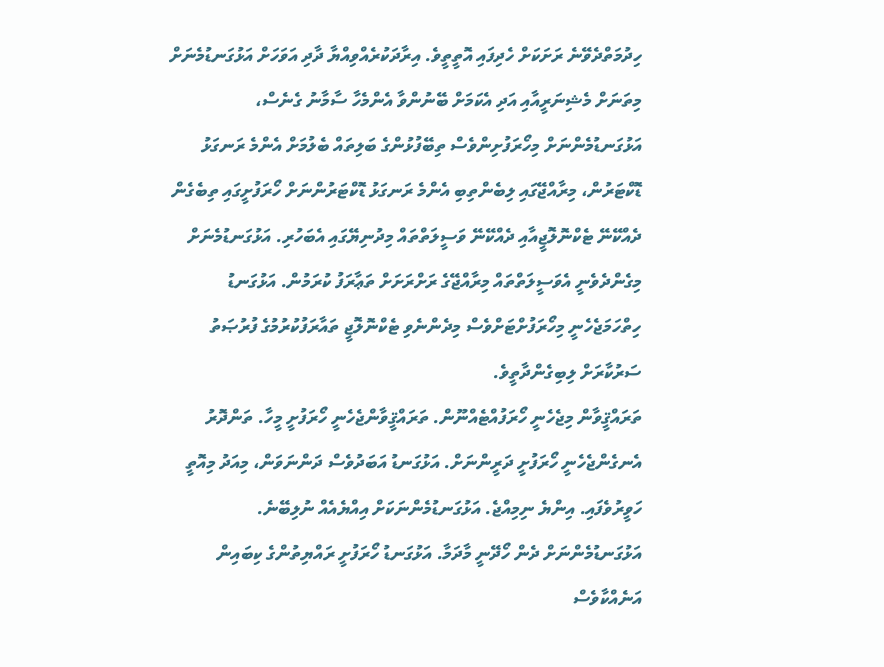ހިދުމަތްދެވޭނެ ރަށަކަށް ހެދިފައި އޮތީތީވެ. އިރާދަކުރެއްވިއްޔާ ދާދި އަވަހަށް އަޅުގަނޑުމެނަށް މިތަނަށް މެޝިނަރީއާއި އަދި އެކަމަށް ބޭނުންވާ އެންމެހާ ސާމާނު ގެނެސް، އަޅުގަނޑުމެންނަށް މިހޯރަފުށިންވެސް ތިބޭފުޅުންގެ ބަލިތައް ބެލުމަށް އެންމެ ރަނގަޅު ޑޮކްޓަރުން، މިރާއްޖޭގައި ލިބެންތިބި އެންމެ ރަނގަޅު ޑޮކްޓަރުންނަށް ހޯރަފުށީގައި ތިބެގެން ދެއްކޭނޭ ޓެކްނޮލޮޖީއާއި ދެއްކޭނޭ ވަސީލަތްތައް މިދުނިޔޭގައި އެބަހުރި. އަޅުގަނޑުމެނަށް މިގެންދެވެނީ އެވަސީލަތްތައް މިރާއްޖޭގެ ރަށްރަށަށް ތަޢާރަފު ކުރަމުން. އަޅުގަނޑު ހިތްހަމަޖެހެނީ މިހޯރަފުށްޓަށްވެސް މިދެންނެވި ޓެކްނޮލޮޖީ ތައާރަފުކުރުމުގެ ފުރުޞަތު ސަރުކާރަށް ލިބިގެންދާތީވެ.
ތަރައްޤީވާން މިޖެހެނީ ހޯރަފުއްޓެއްނޫން. ތަރައްޤީވާންޖެހެނީ ހޯރަފުށީ މީހާ. ތަންދޮރު އެނގެންޖެހެނީ ހޯރަފުށީ ދަރީންނަށް. އަޅުގަނޑު އަބަދުވެސް ދަންނަވަން، މިއަދު މިއޮތީ ހަވީރުވެފައި. އިންޔެ ނިމިއްޖެ. އަޅުގަނޑުމެންނަކަށް އިއްޔެއެއް ނުލިބޭނެ. އަޅުގަނޑުމެންނަށް ދެން ހޯދޭނީ މާދަމާ. އަޅުގަނޑު ހޯރަފުށީ ރައްޔިތުންގެ ކިބައިން އަނެއްކާވެސް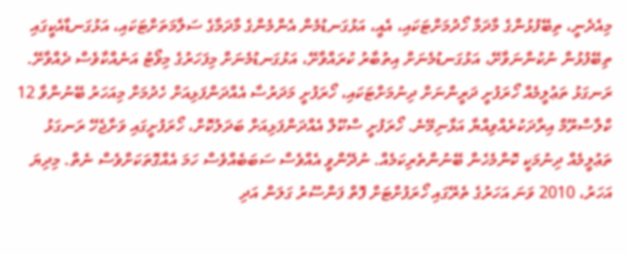މިއެދެނީ، ތިބޭފުޅުންގެ މާދަމާ ހޯދުމަށްޓަކައި، އެއީ، އަޅުގަނޑުމެން އެންމެންގެ މާދަމާގެ ސަލާމަތަށްޓަކައި، އަޅުގަނޑާއެކީގައި ތިބޭފުޅުން ނުކުންނަވާށޭ، އަޅުގަނޑުމެނަށް އިތުބާރު ކުރައްވާށޭ، އަޅުގަނޑުމެނަށް މިފަހަރުގެ މިވޯޓު އަނެއްކާވެސް ދެއްވާށޭ.
ރަނގަޅު ތަޢުލީމެއް ހޯރަފުށީ ދަރީންނަށް ދިނުމަށްޓަކައި، ހޯރަފުށީ މަދަރުސާ އެއްދަންފަޅިއަށް ހެދުމަށް މިއަހަރު ބޭނުންވާ 12 ކްލާސްރޫމް އިރާދަކުރެއްވިއްޔާ އަޅާނިމޭނެ. ހޯރަފުށީ ސްކޫލް އެއްދަންފަޅިއަށް ބަދަލުކޮށް، ހޯރަފުށީގައި ވަށާޖެހޭ ރަނގަޅު ތަޢުލީމެއް ދިނުމަކީ ކޮންމެހެން ބޭނުންތެރިކަމެއް. ނުދޭންވީ އެއްވެސް ސަބަބެއްވެސް ހަމަ އެއްގޮތަކަށްވެސް ނެތް. މިދިޔަ އަހަރު، 2010 ވަނަ އަހަރުގެ ތެރޭގައި ހޯރަފުށްޓަށް ފޮތް ފަންސޫރު ގަލަން އަދި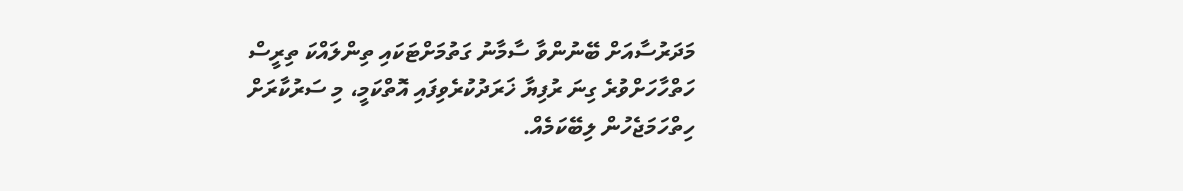މަދަރުސާއަށް ބޭނުންވާ ސާމާނު ގަތުމަށްޓަކައި ތިންލައްކަ ތިރީސް ހަތްހާހަށްވުރެ ގިނަ ރުފިޔާ ޚަރަދުކުރެވިފައި އޮތްކަމީ، މި ސަރުކާރަށް ހިތްހަމަޖެހުން ލިބޭކަމެއް.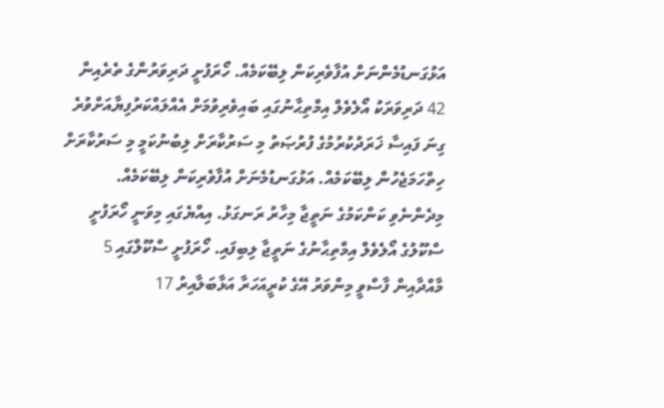އަޅުގަނޑުމެންނަށް އުފާވެރިކަން ލިބޭކަމެއް. ހޯރަފުށީ ދަރިވަރުންގެ ތެރެއިން 42 ދަރިވަރަކު އޯލެވެލް އިމްތިޙާނުގައި ބައިވެރިވުމަށް އެއްލައްކަރުފިޔާއަށްވުރެ ގިނަ ފައިސާ ޚަރަދުކުރުމުގެ ފުރުޞަތު މި ސަރުކާރަށް ލިބުނުކަމީ މި ސަރުކާރަށް ހިތްހަމަޖެހުން ލިބޭކަމެއް. އަޅުގަނޑުމެނަށް އުފާވެރިކަން ލިބޭކަމެއް.
މިދެންނެވި ކަންކަމުގެ ނަތީޖާ މިހާރު ރަނގަޅު. އިއްޔެގައި މިވަނީ ހޯރަފުށީ ސްކޫލުގެ އޯލެވެލް އިމްތިޙާނުގެ ނަތީޖާ ލިބިފައި. ހޯރަފުށީ ސްކޫލްގައި 5 މާއްދާއިން ފާސްވީ މިންވަރު އޭގެ ކުރީއަހަރާ އަޅާބަލާއިރު 17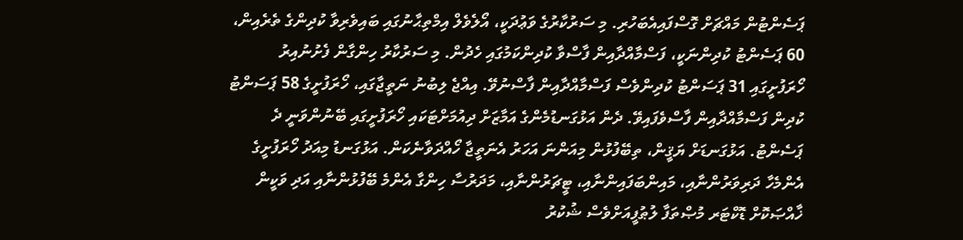ޕަސެންޓުން މައްޗަށް ގޮސްފައިއެބަހުރި. މި ސަރުކާރުގެ ވަޢުދަކީ، އޯލެވެލް އިމްތިޙާނުގައި ބައިވެރިވާ ކުދިންގެ ތެރެއިން، 60 ޕަސެންޓު ކުދިންނަކީ، ފަސްމާއްދާއިން ފާސްވާ ކުދިންކަމުގައި ހެދުން. މި ސަރުކާރު ހިންގާން ފެށުނުއިރު ހޯރަފުށީގައި 31 ޕަސަންޓު ކުދިންވެސް ފަސްމާއްދާއިން ފާސްނުވޭ. އިއްޖެ ލިބުނު ނަތީޖާގައި، ހޯރަފުށީގެ 58 ޕަސަންޓު ކުދިން ފަސްމާއްދާއިން ފާސްވެފައިވޭ. ދެން އަޅުގަނޑުމެންގެ އަމާޒަށް ދިއުމަށްޓަކައި ހޯރަފުށީގައި ބޭނުންވަނީ ދެ ޕަސެންޓު. އަޅުގަނޑަށް ޔަޤީން، ތިބޭފުޅުން މިއަންނަ އަހަރު އެނަތީޖާ ހޯއްދަވާނެކަން. އަޅުގަނޑު މިއަދު ހޯރަފުށީގެ އެންމެހާ ދަރިވަރުންނާއި، މައިންބަފައިންނާއި، ޓީޗަރުންނާއި، މަދަރުސާ ހިންގާ އެންމެ ބޭފުޅުންނާއި އަދި ވަކީން ޚާއްޞަކޮށް ޑޮކްޓަރ މުޞްތަފާ ލުޠުފީއަށްވެސް ޝުކުރު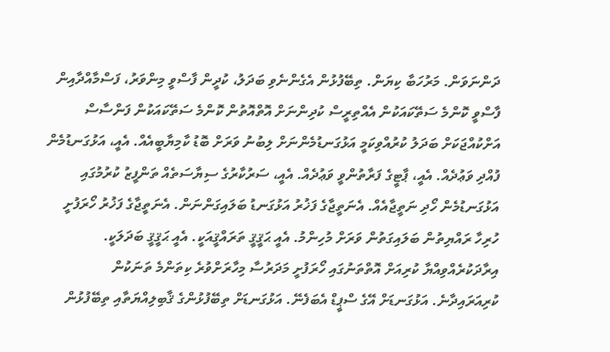ދަންނަވަން. މަރުހަބާ ކިޔަން. ތިބޭފުޅުން އެގެންނެވި ބަދަލު، ކުދީން ފާސްވީ މިންވަރު، ފަސްމާއްދާއިން ފާސްވީ ކޮންމެ ސަތޭކައަކުން އެއްތިރީސް ކުދިންނަށް އޮތްއޮތުން ކޮންމެ ސަތޭކައަކުން ފަންސާސް އަށްކުއްޖަކަށް ބަދަލު ކުރުއްވިކަމީ އަޅުގަނޑުމެންނަށް ލިބުނު ވަރަށް ބޮޑު ކާމިޔާބީއެއް. އެއީ، އަޅުގަނޑުމެން ފުއްދި ވަޢުދެއް. އެއީ، ޕާޓީގެ ފަރާތުންވީ ވަޢުދެއް. އެއީ، ސަރުކާރުގެ ސިޔާސަތެއް ތަންފީޒު ކުރުމުގައި އަޅުގަނޑުމެން ހޯދި ނަތީޖާއެއް. އެނަތީޖާގެ ފަޚުރު އަޅުގަނޑު ބަލައިގަންނަން. އެނަތީޖާގެ ފަޚުރު ހޯރަފުށީ ހުރިހާ ރައްޔިތުން ބަލައިގަތުން ވަރަށް މުހިންމު. އެއީ ޙަޤީޤީ ތަރައްޤީއަކީ. އެއީ ޙަޤީޤީ ބަދަލަކީ. އިރާދަކުރެއްވިއްޔާ ކުރިއަށް އޮތްތަނުގައި ހޯރަފުށީ މަދަރުސާ މިހާރަށްވުރެ ކިތަންމެ ތަނަކުން ކުރިއަރައިދާނެ. އަޅުގަނޑަށް އޭގެ ސްޕީޑް އެބަފެނޭ. އަޅުގަނޑަށް ތިބޭފުޅުންގެ ޤާބިލިއްޔަތާއި ތިބޭފުޅުން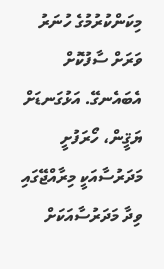މިކަންކުރުމުގެ ހުނަރު ވަރަށް ސާފުކޮށް އެބައެނގޭ. އަޅުގަނޑަށް ޔަޤީން، ހޯރަފުށީ މަދަރުސާއަކީ މިރާއްޖޭގައި ވިދާ މަދަރުސާއަކަށް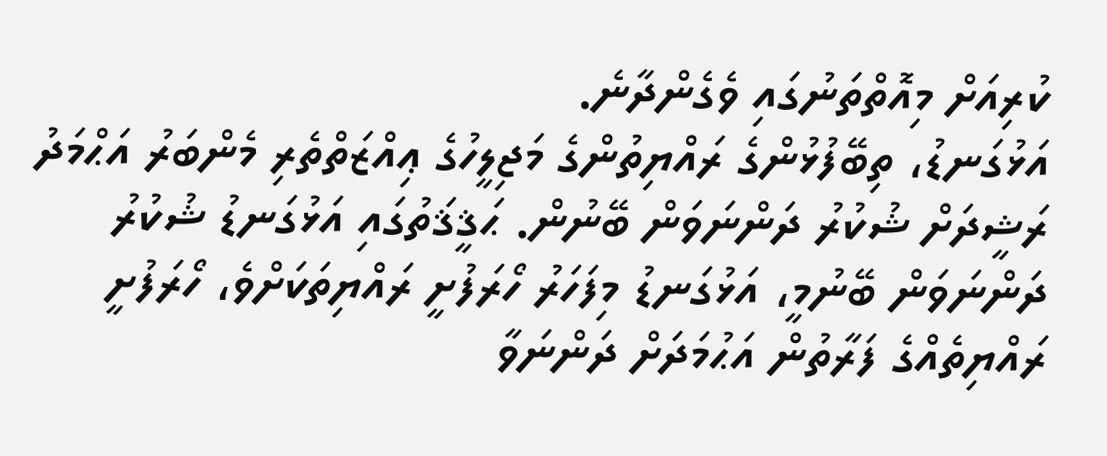ކުރިއަށް މިއޮތްތަނުގައި ވެގެންދާނެ.
އަޅުގަނޑު، ތިބޭފުޅުންގެ ރައްޔިތުންގެ މަޖިލީހުގެ ޢިއްޒަތްތެރި މެންބަރު އަޙްމަދު ރަޝީދަށް ޝުކުރު ދަންނަވަން ބޭނުން. ޙަޤީޤަތުގައި އަޅުގަނޑު ޝުކުރު ދަންނަވަން ބޭނުމީ، އަޅުގަނޑު މިފަހަރު ހޯރަފުށީ ރައްޔިތަކަށްވެ، ހޯރަފުށީ ރައްޔިތެއްގެ ފަރާތުން އަޙުމަދަށް ދަންނަވާ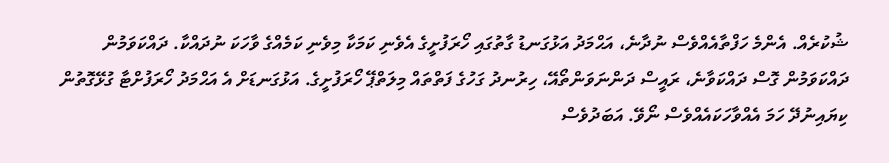ޝުކުރެއް. އެންމެ ހަފްތާއެއްވެސް ނުދާނެ، އަޙްމަދު އަޅުގަނޑު ގާތުގައި ހޯރަފުށީގެ އެވެނި ކަމަކާ މިވެނި ކަމެއްގެ ވާހަކަ ނުދައްކާ. ދައްކަވަމުން ދައްކަވަމުން ގޮސް ދައްކަވާނެ، ރައީސް ދަންނަވަންތޯއޭ، ހިރުނދު ގަހުގެ ފަތްތައް މިލަތްޕޭ ހޯރަފުށީގެ. އަޅުގަނޑަށް އެ އަޙްމަދު ހޯރަފުށްޓާ ގުޅޭގޮތުން ކިޔައިނުދޭ ހަމަ އެއްވާހަކައެއްވެސް ނޯވޭ. އަބަދުވެސް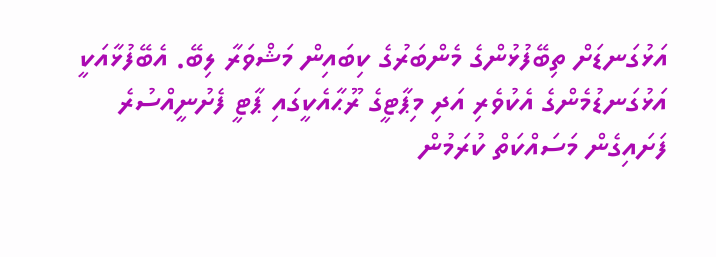އަޅުގަނޑަށް ތިބޭފުޅުންގެ މެންބަރުގެ ކިބައިން މަޝްވަރާ ލިބޭ. އެބޭފުޅާއަކީ އަޅުގަނޑުމެންގެ އެކުވެރި އަދި މިޕާޓީގެ ރޫޙާއެކީގައި ޕާޓީ ފެށުނީއްސުރެ ފަށައިގެން މަސައްކަތް ކުރަމުން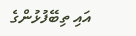އައި ތިބޭފުޅުންގެ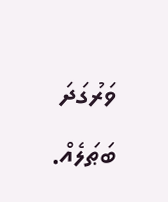ވަރުގަދަ ބަޠަލެއް.